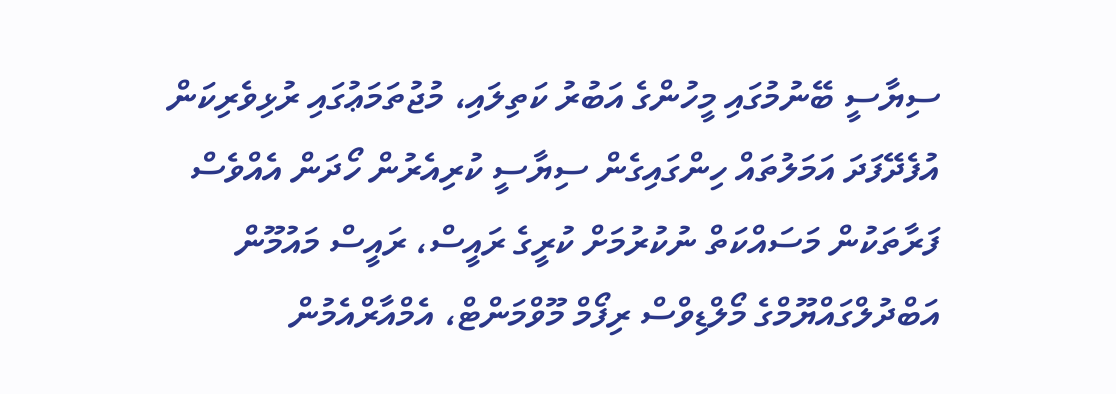ސިޔާސީ ބޭނުމުގައި މީހުންގެ އަބުރު ކަތިލައި، މުޖުތަމަޢުގައި ރުޅިވެރިކަން އުފެދޭފަދަ އަމަލުތައް ހިންގައިގެން ސިޔާސީ ކުރިއެރުން ހޯދަން އެއްވެސް ފަރާތަކުން މަސައްކަތް ނުކުރުމަށް ކުރީގެ ރައީސް، ރައީސް މައުމޫން އަބްދުލްގައްޔޫމްގެ މޯލްޑިވްސް ރިފޯމް މޫވްމަންޓް، އެމްއާރްއެމުން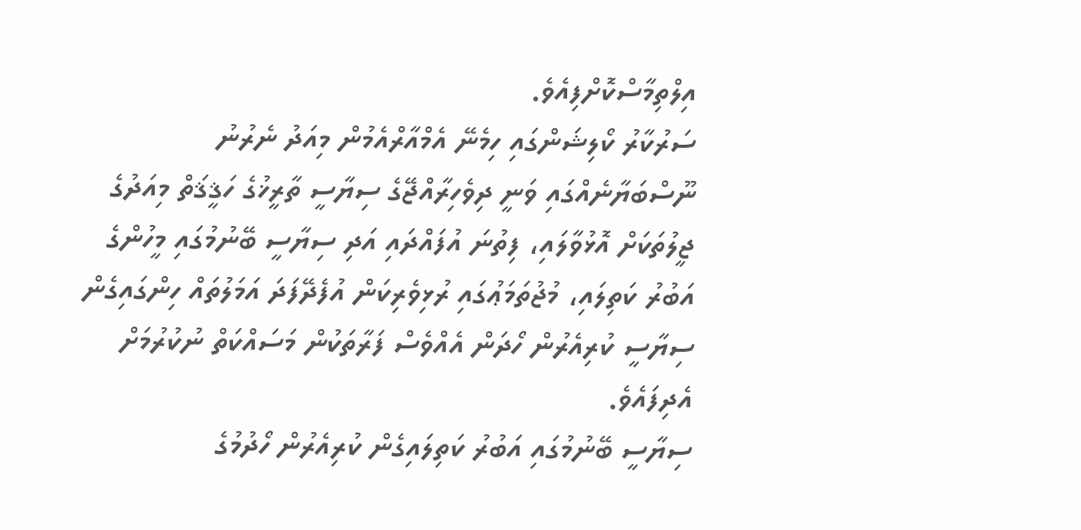އިލްތިމާސްކޮށްފިއެވެ.
ސަރުކާރު ކޯލިޝަންގައި ހިމެނޭ އެމްއާރްއެމުން މިއަދު ނެރުނު ނޫސްބަޔާނެއްގައި ވަނީ ދިވެހިރާއްޖޭގެ ސިޔާސީ ތާރީޚުގެ ހަޤީޤަތް މިއަދުގެ ޖީލުތަކަށް އޮޅުވާލައި، ފިތުނަ އުފައްދައި އަދި ސިޔާސީ ބޭނުމުގައި މީހުންގެ އަބުރު ކަތިލައި، މުޖުތަމަޢުގައި ރުޅިވެރިކަން އުފެދޭފަދަ އަމަލުތައް ހިންގައިގެން ސިޔާސީ ކުރިއެރުން ހޯދަން އެއްވެސް ފަރާތަކުން މަސައްކަތް ނުކުރުމަށް އެދިފައެވެ.
ސިޔާސީ ބޭނުމުގައި އަބުރު ކަތިލައިގެން ކުރިއެރުން ހޯދުމުގެ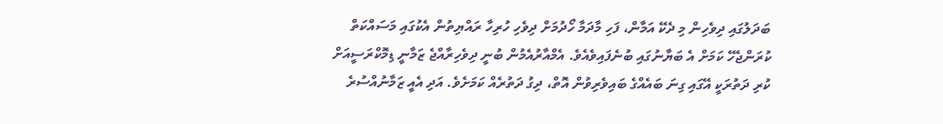ބަދަލުގައި ދިވެހިން މި ދެކޭ އަމާން، ފަހި މާދަމާ ހޯދުމަށް ދިވެހި ހުރިހާ ރައްޔިތުން އެކުގައި މަސައްކަތް ކުރަންޖެހޭ ކަމަށް އެ ބަޔާނުގައި ބުނެފައިވެއެވެ. އެމްއާރުއެމުން ބުނީ ދިވެހިރާއްޖެ ޒަމާނީ ޑިމޮކްރަސީއަށް ކުރި ދަތުރަކީ އޭގައި ގިނަ ބައެއްގެ ބައިވެރިވުން އޮތް، ދިގު ދަތުރެއް ކަމަށެވެ. އަދި އެއީ ޒަމާނުއްސުރެ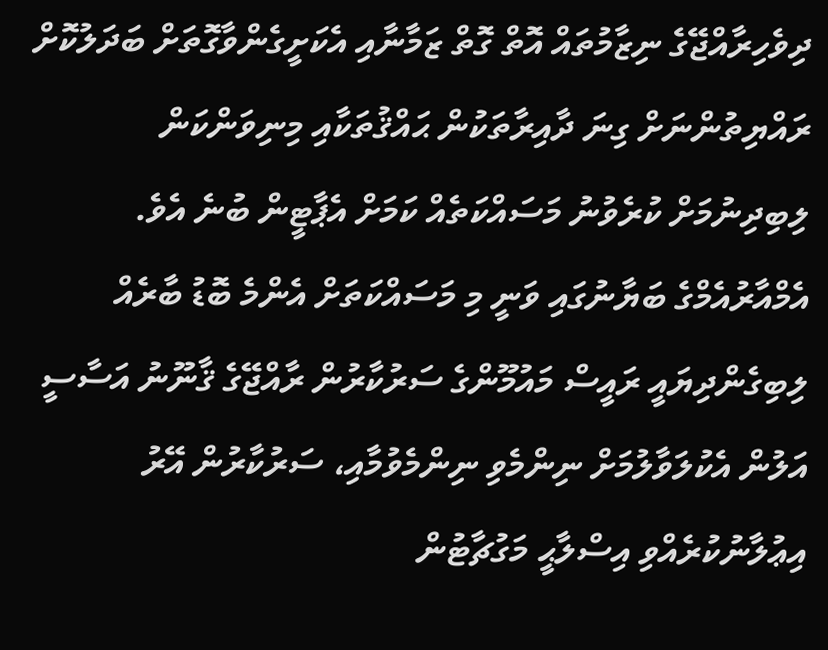ދިވެހިރާއްޖޭގެ ނިޒާމުތައް އޮތް ގޮތް ޒަމާނާއި އެކަށީގެންވާގޮތަށް ބަދަލުކޮށް ރައްޔިތުންނަށް ގިނަ ދާއިރާތަކުން ޙައްޤުތަކާއި މިނިވަންކަން ލިބިދިނުމަށް ކުރެވުނު މަސައްކަތެއް ކަމަށް އެޕާޓީން ބުނެ އެވެ.
އެމްއާރުއެމްގެ ބަޔާނުގައި ވަނީ މި މަސައްކަތަށް އެންމެ ބޮޑު ބާރެއް ލިބިގެންދިޔައީ ރައީސް މައުމޫންގެ ސަރުކާރުން ރާއްޖޭގެ ޤާނޫނު އަސާސީ އަލުން އެކުލަވާލުމަށް ނިންމެވި ނިންމެވުމާއި، ސަރުކާރުން އޭރު އިޢުލާނުކުރެއްވި އިސްލާޙީ މަގުޗާޓުން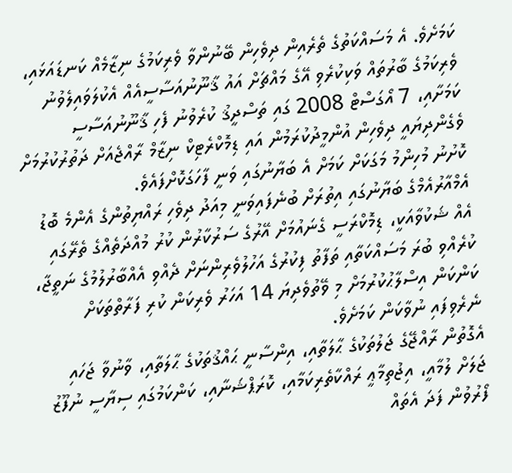ކަމަށެވެ. އެ މަސައްކަތުގެ ތެރެއިން ދިވެހިން ބޭނުންވާ ވެރިކަމުގެ ނިޒާމެއް ކަނޑައަޅައި، ވެރިކަމުގެ ބާރުތައް ވަކިކުރެވި އޭގެ މައްޗަށް އައު ޤާނޫނުއަސާސީއެއް އެކުލަވައިލެވުނު ކަމަށާއި، 7 އޯގަސްޓް 2008 ގައި ތަސްދީޤު ކުރެވުނު ފެހި ޤާނޫނުއަސާސީ ވެގެންދިޔައީ ދިވެހިން އުންމީދުކުރަމުން އައި ޑިމޮކްރެޓިކް ނިޒާމް ރާއްޖެއަށް ދަތުރުކުރުމަށް ކޮށުނު މުހިންމު މަގަކަށް ކަމަށް އެ ބަޔާނުގައި ވަނީ ފާހަގަކޮށްފައެވެ.
އެމްއާރުއެމްގެ ބަޔާނުގައި އިތުރަށް ބުނެފައިވަނީ މިއަދު ދިވެހި ރައްޔިތުންގެ އެންމެ ބޮޑު އެއް ޝަކުވާއަކީ، ޑިމޮކްރަސީ ގެނައުމަށް އޭރުގެ ސަރުކާރުން ކުރު މުއްދަތެއްގެ ތެރޭގައި ކުރެއްވި ބުރަ މަސައްކަތާއި ތަފާތު ފިކުރުގެ އަހުލުވެރިންނަށް ދެއްވި އެއްބާރުލުމުގެ ނަތީޖާ، ކަންކަން އިސްލާޙުކުރުމަށް މި ވޭތުވެދިޔަ 14 އަހަރު ވެރިކަން ކުރި ފަރާތްތަކަށް ނެރެވިފައި ނުވާކަން ކަމަށެވެ.
އެގޮތުން ރާއްޖޭގެ ޖަލުތަކުގެ ޙާލަތާއި، އިންސާނީ ޙައްޤުތަކުގެ ޙާލަތާއި، ވާނުވާ ޖަހައި ޖަލަށް ލުމާއީ، އިޖުތިމާޢީ ރައްކާތެރިކަމާއި، ކޮރަޕްޝަނާއި، ކަންކަމުގައި ސިޔާސީ ނުފޫޒު ފޯރުވުން ފަދަ އެތައް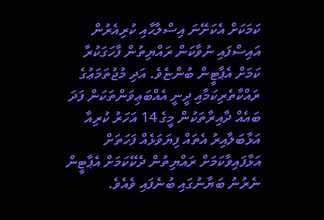ކަމަކަށް އެކަށޭނަ އިސްލާޙާއި ކުރިއެރުން އައިސްފައި ނުވާކަން ރައްޔިތުން ފާހަގަކުރާ ކަމަށް އެޕާޓީން ބުންޏެވެ. އަދި މުޖުތަމަޢުގެ ރައްކާތެރިކަމާއި ދީނީ އެއްބަޢިވަންތަކަން ފަދަ ބައެއް ދާއިރާތަކުން މީގެ 14 އަހަރު ކުރިއާ އަޅާބަލާއިރު އެތައް ފިޔަވަޅެއް ފަހަތަށް އަޅާފައިވާކަމަށް ރައްޔިތުން ދެކޭކަމަށް އެޕާޓީން ނެރުނު ބަޔާނުގައި ބުނެފައި ވެއެވެ.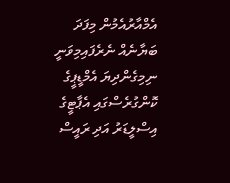އެމްއާރުއެމުން މިފަދަ ބަޔާނެއް ނެރެފައިމިވަނީ ނިމިގެންދިޔަ އެމްޑީޕީގެ ކޮންގުރެސްގައި އެޕާޓީގެ އިސްލީޑަރު އަދި ރައީސް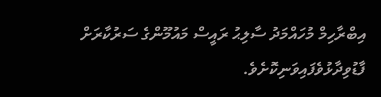އިބްރާހިމް މުހައްމަދު ސާލިޙު ރައީސް މައުމޫންގެ ސަރުކާރަށް ފާޑުވިދާޅުވެފައިވަނިކޮށެވެ.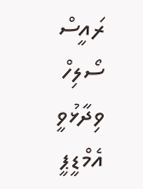ރައީސް ސޯލިހް ވިދާޅުވީ އެމްޑީޕީ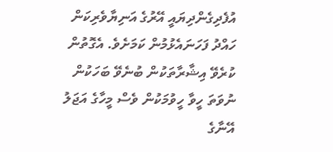އުފެދިގެންދިޔައީ އޭރުގެ އަނިޔާވެރިކަން ހައްދު ފަހަނައެޅުމުން ކަމަށެވެ. އެގޮތުން ކުރެވޭ އިޝާރާތަކުން ބުނެވޭ ބަހަކުން ނުވަތަ ހީވާ ހީވުމަކުން ވެސް މީހާގެ އަޖަލު އޭނާގެ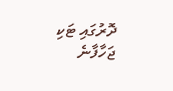ދޮރުގައި ޓަކި ޖަހާފާނެ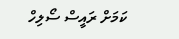ކަމަށް ރައީސް ސޯލިހް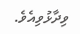ވިދާޅުވިއެވެ.